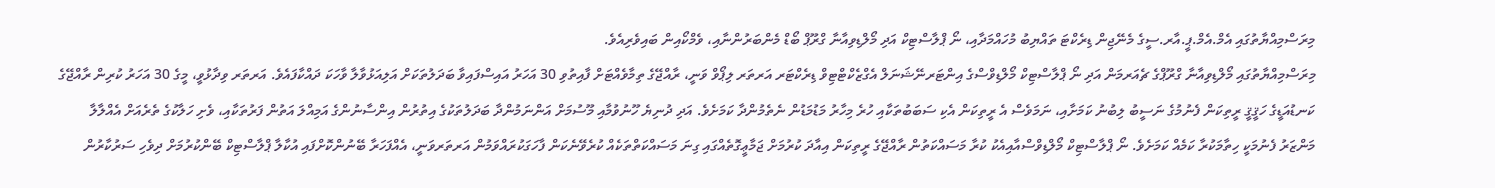މިރަސްމިއްޔާތުގައި އެމް.އެމް.ޕީ.އާރ.ސީގެ މެނޭޖިން ޑިރެކްޓަ ތައްޔިބު މުހައްމަދާއި، ނޯ ޕްލާސްޓިކް އަދި މޯލްޑިވިއާނާ ގްރޫޕް ބޯޑް މެންބަރުންނާއި، ވެމްކޯއިން ބައިވެރިއެވެ.
މިރަސްމިއްޔާތުގައި މޯލްޑިވިއާނާ ގްރޫޕްގެ ޗެއަރމަން އަދި ނޯ ޕްލާސްޓިކް މޯލްޑިވްސްގެ އިންޓަރނޭޝަނަލް އެގްޒެކްޓްޓިވް ޑިރެކްޓަރ އަރތަރ ލިޕޯވް ވަނީ، ރާއްޖޭގެ ތިމާވެއްޓަށް ފާއިތުވި 30 އަހަރު އައިސްފައިވާ ބަދަލުތަކަށް އަލިއަޅުވާލާ ވާހަކަ ދައްކާފައެވެ. އަރތަރ ވިދާޅުވީ، މީގެ 30 އަހަރު ކުރިން ރާއްޖޭގެ ކަނޑުއަޑީގެ ހަޤީޤީ ރީތިކަން ފެނުމުގެ ނަސީބު ލިބުނު ކަމަށާއި، ނަމަވެސް އެ ރީތިކަން އެކި ސަބަބުތަކާއި ހުރެ މިހާރު މަޑުމަޑުން ނެތެމުންދާ ކަމަށެވެ. އަދި ދުނިޔެ ހޫނުވުމާއި މޫސުމަށް އަންނަމުންދާ ބަދަލުތަކުގެ އިތުރުން އިންސާނުންގެ އަމިއްލަ އަތުން ފަރުތަކާއި، ވެށި ހަލާކުގެ ތެރެއަށް އެއްލާލާ މަންޒަރު ފެނުމަކީ ހިތާމަކުރާ ކަމެއް ކަމަށެވެ. ނޯ ޕްލާސްޓިކް މޯލްޑިވްސްއާއިއެކު ކުރާ މަސައްކަތުން ރާއްޖޭގެ ރީތިކަން އިއާދަ ކުރުމަށް ޖަމާޢީގޮތެއްގައި ގިނަ މަސައްކަތްތަކެއް ކުރެވޭނެކަން ފާހަގަކުރައްވަމުން އަރތަރވަނީ، އެއްފަހަރާ ބޭނުންކޮށްފައި އުކާލާ ޕްލާސްޓިކް ބޭންކުރުމަށް ދިވެހި ސަރުކާރުން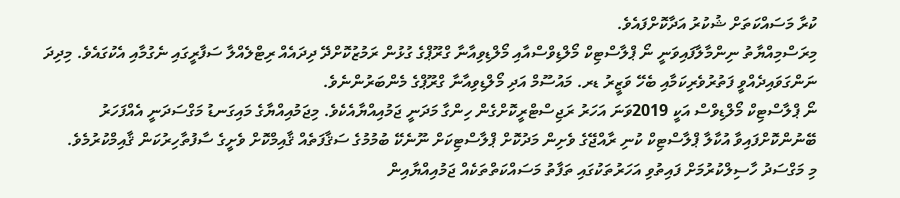ކުރާ މަސައްކަތަށް ޝުކުރު އަދާކޮށްފައެވެ.
މިރަސްމިއްޔާތު ނިންމާލާފައިވަނީ ނޯ ޕްލާސްޓިކް މޯލްޑިވްސްއާއި މޯލްޑިވިއާނާ ގްރޫޕްގެ ގުޅުން ރަމުޒުކޮށްދޭ ދިދައެއް ރިޓްލެއްލާ ސަފާރީގައި ނެގުމާއި އެކުގައެވެ. މިދިދަ ނަންގަވައިދެއްވީ ފަތުރުވެރިކަމާއި ބެހޭ ވަޒީރު ޑރ. މައުސޫމް އަދި މޯލްޑިވިއާނާ ގްރޫޕްގެ މެންބަރުންނެވެ.
ނޯ ޕްލާސްޓިކް މޯލްޑިވްސް އަކީ 2019ވަނަ އަހަރު ރަޖިސްޓްރީކޮށްގެން ހިންގާ މަދަނީ ޖަމުއިއްޔާއެކެވެ. މިޖަމުއިއްޔާގެ މައިގަނޑު މަގްސަދަނީ އެއްފަހަރު ބޭނުންކޮށްފައިވާ އުކާލާ ޕްލާސްޓިކް ކުނި ރާއްޖޭގެ ވެށިން މަދުކޮށް ޕްލާސްޓިކަށް ނޫނެކޭ ބުމުމުގެ ސަޤާފަތެއް ޤާއިމްކޮށް ވެށީގެ ސާފުތާހިރުކަން ޤާއިމްކުރުމެވެ.
މި މަގްސަދު ހާސިލްކުރުމަށް ފައިތުވި އަހަރުތަކުގައި ތަފާތު މަސައްކަތްތަކެއް ޖަމުއިއްޔާއިން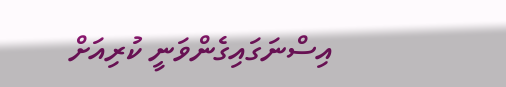އިސްނަގައިގެންވަނީ ކުރިއަށް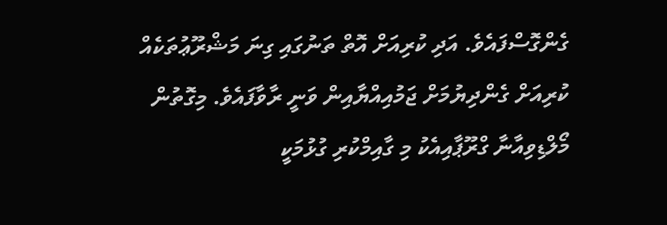ގެންގޮސްފައެވެ. އަދި ކުރިއަށް އޮތް ތަނުގައި ގިނަ މަޝްރޫޢުތަކެއް ކުރިއަށް ގެންދިޔުމަށް ޖަމުއިއްޔާއިން ވަނީ ރާވާފައެވެ. މިގޮތުން މޯލްޑިވިއާނާ ގްރޫޕާއިއެކު މި ގާއިމްކުރި ގުޅުމަކީ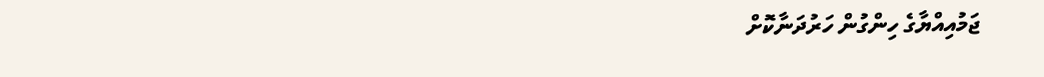ޖަމުއިއްޔާގެ ހިންގުން ހަރުދަނާކޮށް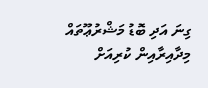ގިނަ އަދި ބޮޑު މަޝްރުޢޫތައް މިދާއިރާއިން ކުރިއަށް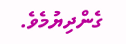ގެންދިޔުމެވެ.